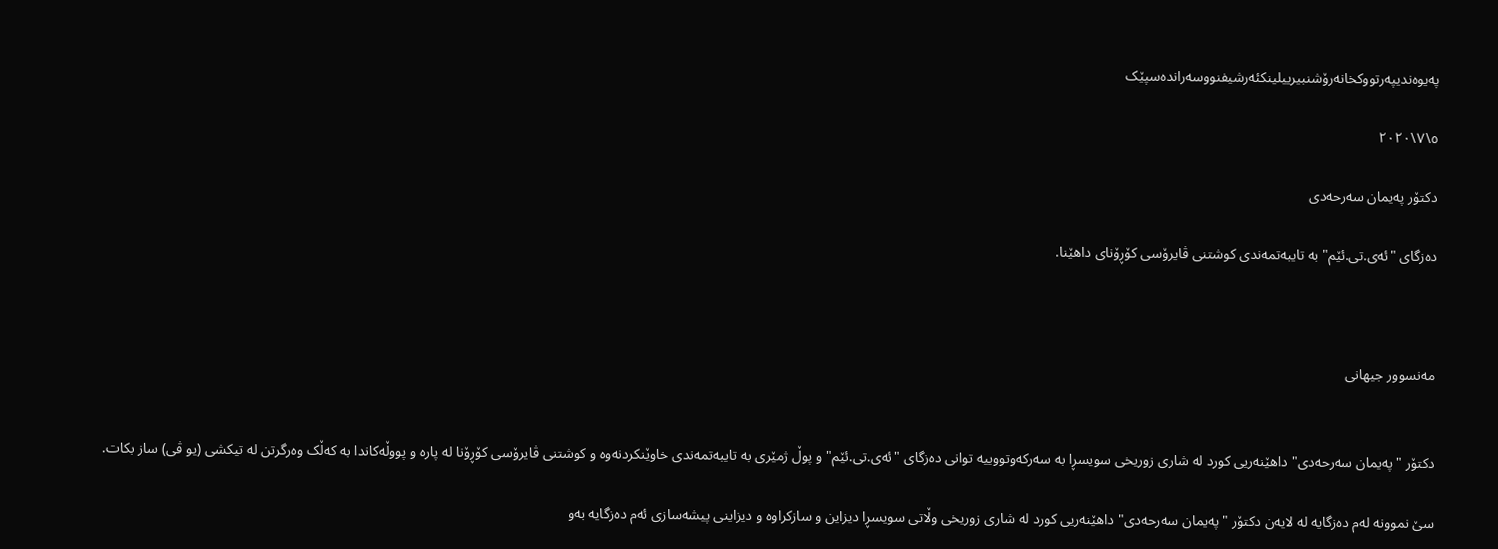په‌یوه‌ندیپه‌رتووکخانه‌رۆشنبیرییلینکئه‌رشیفنووسه‌رانده‌سپێک

٥\٧\٢٠٢٠

دکتۆر پەیمان سەرحەدی

دەزگای "ئەی.تی.ئێم" بە تایبەتمەندی کوشتنی ڤایرۆسی کۆڕۆنای داھێنا.



مەنسوور جیھانی


دکتۆر "پەیمان سەرحەدی" داھێنەریی کورد لە شاری زوریخی سویسڕا بە سەرکەوتووییە توانی دەزگای "ئەی.تی.ئێم" و پوڵ ژمێری بە تایبەتمەندی خاوێنکردنەوە و کوشتنی ڤایرۆسی کۆڕۆنا لە پارە و پووڵەکاندا بە کەڵک وەرگرتن لە تیکشی (یو ڤی) ساز بکات.

سێ نموونە لەم دەزگایە لە لایەن دکتۆر "پەیمان سەرحەدی" داھێنەریی کورد لە شاری زوریخی وڵاتی سویسڕا دیزاین و سازکراوە و دیزاینی پیشەسازی ئەم دەزگایە بەو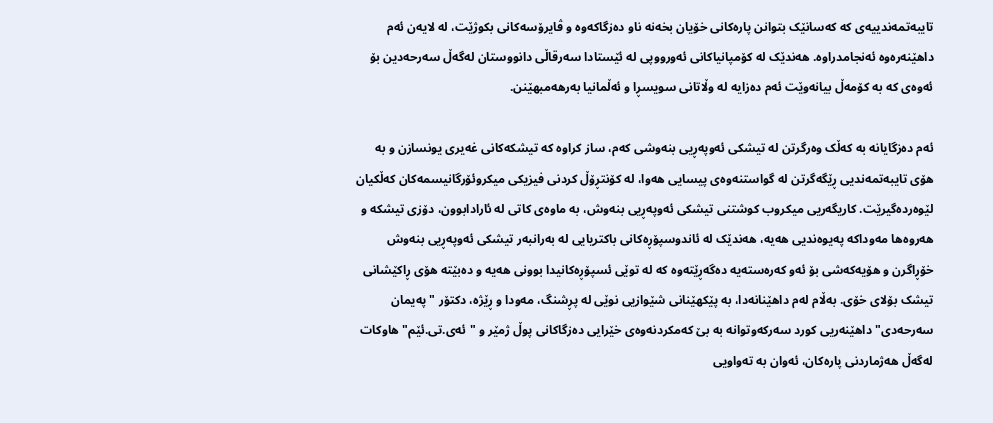تایبەتمەندییەی کە کەسانێک بتوانن پارەکانی خۆیان بخەنە ناو دەزگاکەوە و ڤایرۆسەکانی بکوژێت، لە لایەن ئەم داھێنەرەوە ئەنجامدراوە. ھەندێک لە کۆمپانیاکانی ئەورووپی لە ئێستادا سەرقاڵی دانووستان لەگەڵ سەرحەدین بۆ ئەوەی کە بە کۆمەڵ بیانەوێت ئەم دەزایە لە وڵاتانی سویسڕا و ئەڵمانیا بەرھەمبھێنن.

ئەم دەزگایانە بە کەڵک وەرگرتن لە تیشکی ئەوپەڕیی بنەوشی کەم، ساز کراوە کە تیشکەکانی غەیری یونسازن و بە ھۆی تایبەتمەندیی ڕێگەگرتن لە گواستنەوەی پیسایی ھەوا، لە کۆنتڕۆڵ کردنی فیزیکی میکروئۆرگانیسمەکان کەڵکیان لێوەردەگیرێت. کاریگەریی میکروب کوشتنی تیشکی ئەوپەڕیی بنەوش، بە ماوەی کاتی لە ئارادابوون، دۆزی تیشکە و ھەروەھا مەوداکە پەیوەندیی ھەیە، ھەندێک لە ئاندوسپۆڕەکانی باکتریایی لە بەرانبەر تیشکی ئەوپەڕیی بنەوش خۆڕاگرن و ھۆیەکەشی بۆ ئەو کەرەستەیە دەگەڕێتەوە کە لە توێی ئسپۆڕەکانیدا بوونی ھەیە و دەبێتە ھۆی ڕاکێشانی تیشک بۆلای خۆی. بەڵام لەم داھێنانەدا، بە پێکھێنانی شێوازیی نوێی لە پڕشنگ، مەودا و ڕێژە، دکتۆر "پەیمان سەرحەدی" داھێنەریی کورد سەرکەوتوانە بە بێ کەمکردنەوەی خێرایی دەزگاکانی پوڵ ژمێر و "ئەی.تی.ئێم" ھاوکات لەگەڵ ھەژماردنی پارەکان، ئەوان بە تەواویی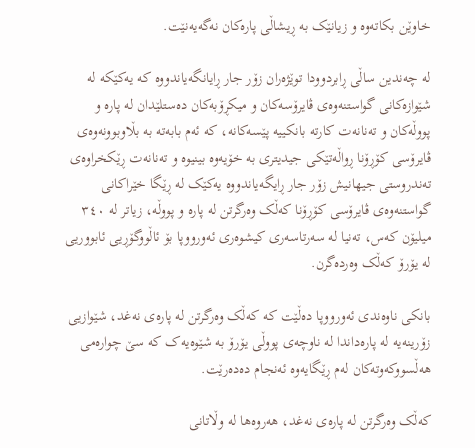خاوێن بکاتەوە و زیانێک بە ڕیشاڵی پارەکان نەگەیەنێت.

لە چەندین ساڵی ڕابردوودا توێژەران زۆر جار ڕایانگەیاندووە کە یەکێکە لە شێوازەکانی گواستنەوەی ڤایرۆسەکان و میکڕۆبەکان دەستلێدان لە پارە و پووڵەکان و تەنانەت کارتە بانکییە پێسەکانە، کە ئەم بابەتە بە بڵاوبوونەوەی ڤایرۆسی کۆڕۆنا ڕواڵەتێکی جیدیتری بە خۆیەوە بینیوە و تەنانەت ڕێکخراوەی تەندروستی جیھانیش زۆر جار ڕایگەیاندووە یەکێک لە ڕێگا خێراکانی گواستنەوەی ڤایرۆسی کۆڕۆنا کەڵک وەرگرتن لە پارە و پووڵە، زیاتر لە ٣٤٠ میلیۆن کەس، تەنیا لە سەرتاسەری کیشوەری ئەورووپا بۆ ئاڵووگۆڕیی ئابووریی لە یۆرۆ کەڵک وەردەگرن.

بانکی ناوەندی ئەورووپا دەڵێت کە کەڵک وەرگرتن لە پارەی نەغد، شێوازیی زۆرینەیە لە پارەداندا لە ناوچەی پووڵی یۆرۆ بە شێوەیەک کە سێ چوارەمی ھەڵسووکەوتەکان لەم ڕێگایەوە ئەنجام دەدەرێت.

کەڵک وەرگرتن لە پارەی نەغد، ھەروەھا لە وڵاتانی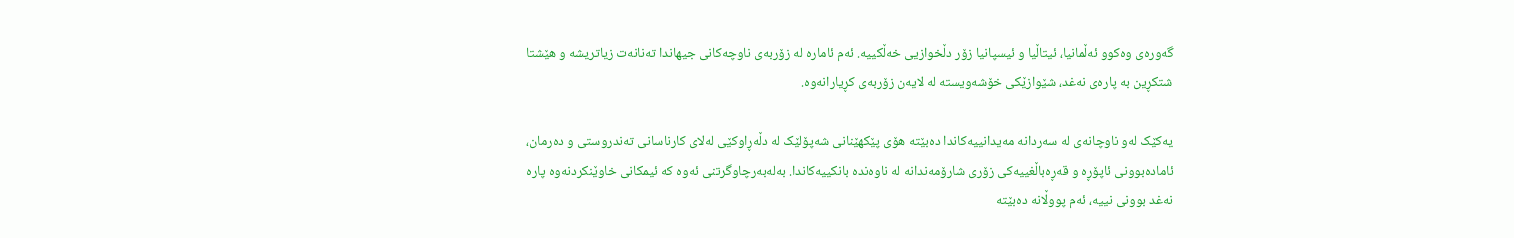گەورەی وەکوو ئەڵمانیا، ئیتاڵیا و ئیسپانیا زۆر دڵخوازیی خەڵکییە. ئەم ئامارە لە زۆربەی ناوچەکانی جیھاندا تەنانەت زیاتریشە و ھێشتا شتکڕین بە پارەی نەغد، شێوازێکی خۆشەویستە لە لایەن زۆربەی کڕیارانەوە.

یەکێک لەو ناوچانەی لە سەردانە مەیدانییەکاندا دەبێتە ھۆی پێکھێنانی شەپۆلێک لە دڵەڕاوکێی لەلای کارناسانی تەندروستی و دەرمان، ئامادەبوونی ئاپۆڕە و قەڕەباڵغییەکی زۆری شارۆمەندانە لە ناوەندە بانکییەکاندا. بەلەبەرچاوگرتنی ئەوە کە ئیمکانی خاوێنکردنەوە پارە نەغد بوونی نییە، ئەم پووڵانە دەبێتە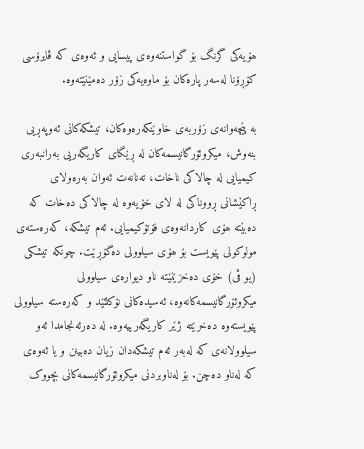ھۆیەکی گرنگ بۆ گواستنەوەی پیسایی و ئەوەی کە ڤایرۆسی کۆڕۆنا لەسەر پارەکان بۆ ماوەیەکی زۆر دەمێنێتەوە.

بە پێچەوانەی زۆربەی خاوێنکەرەوەکان، تیشکەکانی ئەوپەڕیی بنەوش، میکروئۆرگانیسمەکان لە ڕێگای کاریگەریی بەرانبەری کیمیایی لە چالاکی ناخات، تەنانەت ئەوان بەرەولای ڕاکێشانی ڕووناکی لە لای خۆیەوە لە چالاکی دەخات کە دەبێتە ھۆی کاردانەوەی فۆتۆکیمیایی. ئەم تیشکە، کەرەستەی مولوکولی پێویست بۆ ھۆی سیلوولی دەگۆڕێت. چونکە تیشکی (یو ڤی) خۆی دەخزێنێتە ناو دیوارەی سیلوولی میکروئۆرگانیسمەکانەوە، ئەسیدەکانی نۆکلئێد و کەرەستە سیلوولی پێویستەوە دەخرێتە ژێر کاریگەرییەوە. لە دەرئەنجامدا ئەو سیلوولانەی کە لەبەر ئەم تیشکەدان زیان دەبینن و یا ئەوەی کە لەناو دەچن. بۆ لەناوبردنی میکروئۆرگانیسمەکانی بچووک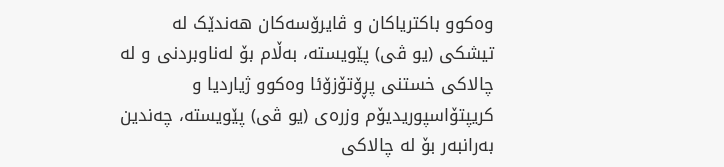وەکوو باکتریاکان و ڤایرۆسەکان ھەندێک لە تیشکی (یو ڤی) پێویستە، بەڵام بۆ لەناوبردنی و لە چالاکی خستنی پڕۆتۆزۆئا وەکوو ژیاردیا و کریپتۆاسپوریدیۆم وزرەی (یو ڤی) پێویستە، چەندین بەرانبەر بۆ لە چالاکی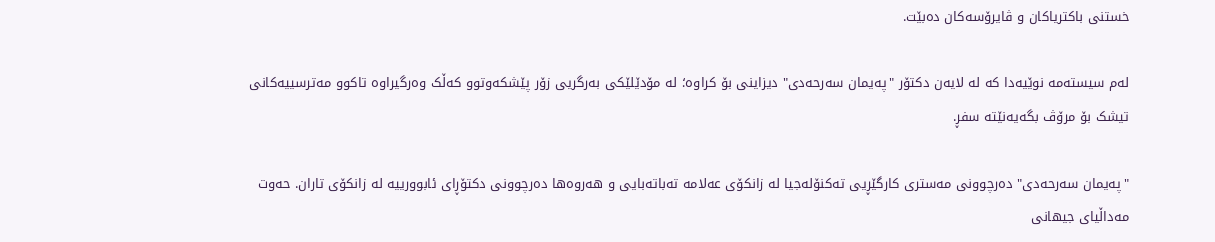خستنی باکتریاکان و ڤایرۆسەکان دەبێت.

لەم سیستەمە نوێیەدا کە لە لایەن دکتۆر "پەیمان سەرحەدی" دیزاینی بۆ کراوە؛ لە مۆدێلێکی بەرگریی زۆر پێشکەوتوو کەڵک وەرگیراوە تاکوو مەترسییەکانی تیشک بۆ مرۆڤ بگەیەنێتە سفڕ.

"پەیمان سەرحەدی" دەرچوونی مەستری کارگێڕیی تەکنۆلەجیا لە زانکۆی عەلامە تەباتەبایی و ھەروەھا دەرچوونی دکتۆڕای ئابوورییە لە زانکۆی تاران. حەوت مەداڵیای جیھانی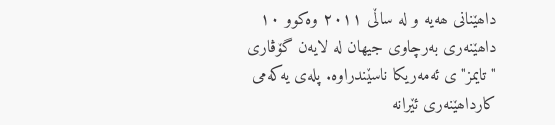داھێنانی ھەیە و لە ساڵی ٢٠١١ وەکوو ١٠ داھێنەری بەرچاوی جیھان لە لایەن گۆڤاری "تایمز"ی ئەمەریکا ناسێندراوە. پلەی یەکەمی کارداھێنەری ئێرانە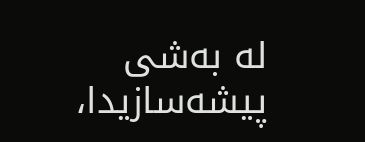لە بەشی پیشەسازیدا،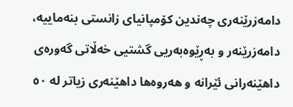دامەزرێنەری چەندین کۆمپانیای زانستی بنەماییە، دامەزرێنەر و بەڕێوەبەریی گشتیی خەڵاتی گەورەی داھێنەرانی ئێرانە و ھەروەھا داھێنەری زیاتر لە ٥٠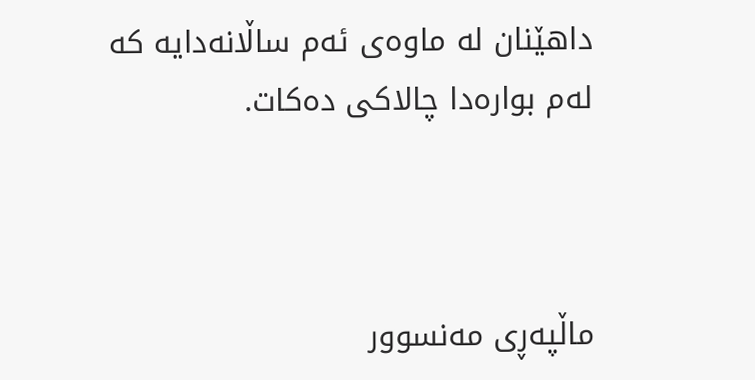داھێنان لە ماوەی ئەم ساڵانەدایە کە لەم بوارەدا چالاکی دەکات.



ماڵپه‌ڕی مه‌نسوور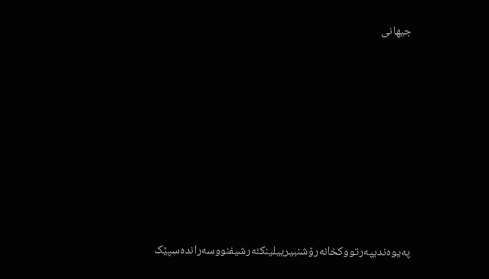جیهانی









په‌یوه‌ندیپه‌رتووکخانه‌رۆشنبیرییلینکئه‌رشیفنووسه‌رانده‌سپێک